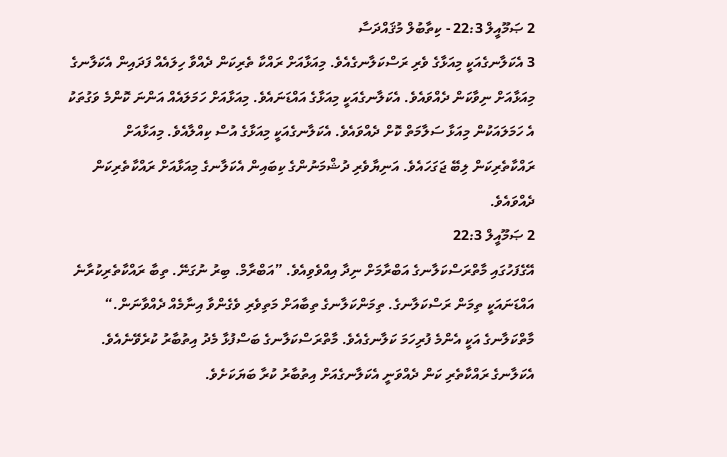2 ޞަމޫއީލް 22:3 - ކިތާބުލް މުޤައްދަސާ
3 އެކަލާނގެއަކީ މިއަޅާގެ ވެރި ރަސްކަލާނގެއެވެ. މިއަޅާއަށް ރައްކާ ތެރިކަން ދެއްވާ ހިލައެއް ފަދައިން އެކަލާނގެ މިއަޅާއަށް ނިވާކަން ދެއްވައެވެ. އެކަލާނގެއަކީ މިއަޅާގެ އައްޑަނައެވެ. މިއަޅާއަށް ހަމަލައެއް އަންނަ ކޮންމެ ވަގުތަކު އެ ހަމަލައަކުން މިއަޅާ ސަލާމަތް ކޮށް ދެއްވައެވެ. އެކަލާނގެއަކީ މިއަޅާގެ އުސް ކިއްލާއެވެ. މިއަޅާއަށް ރައްކާތެރިކަން ލިބޭ ޖަގަހައެވެ. އަނިޔާވެރި ދުޝްމަނުންގެ ކިބައިން އެކަލާނގެ މިއަޅާއަށް ރައްކާތެރިކަން ދެއްވައެވެ.
2 ޞަމޫއީލް 22:3
އޭގެފަހުގައި މާތްރަސްކަލާނގެ އަބްރާމަށް ނިދާ އިއްވެވިއެވެ. ”އަބްރާމް. ބިރު ނުގަނޭ. ތިބާ ރައްކާތެރިކުރާނެ އައްޑަނައަކީ ތިމަން ރަސްކަލާނގެ. ތިމަންކަލާނގެ ތިބާއަށް މަތިވެރި ވެގެންވާ އިނާމެއް ދެއްވާނަން.“
މާތްކަލާނގެ އަކީ އެންމެ ފުރިހަމަ ކަލާނގެއެވެ. މާތްރަސްކަލާނގެ ބަސްފުޅާ މެދު އިތުބާރު ކުރެވޭނެއެވެ. އެކަލާނގެ ރައްކާތެރި ކަން ދެއްވަނީ އެކަލާނގެއަށް އިތުބާރު ކުރާ ބަޔަކަށެވެ.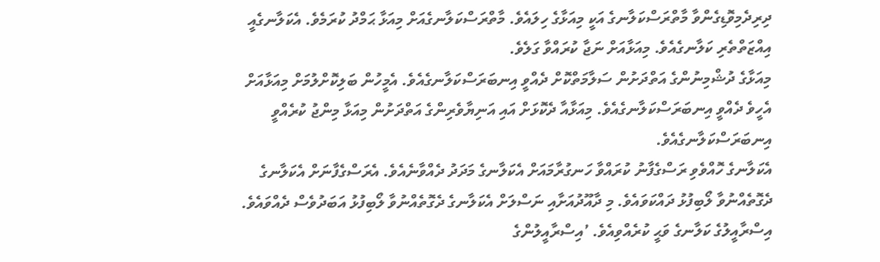ދިރިދެމިވޮޑިގެންވާ މާތްރަސްކަލާނގެ އަކީ މިއަޅާގެ ހިލައެވެ. މާތްރަސްކަލާނގެއަށް މިއަޅާ ޙަމްދު ކުރަމެވެ. އެކަލާނގެއީ އިއްޒަތްތެރި ކަލާނގެއެވެ. މިއަޅާއަށް ނަޖާ ކުރައްވާ ގަލެވެ.
މިއަޅާގެ ދުޝްމިނުންގެ އަތްދަށުން ސަލާމަތްކޮށް ދެއްވީ އިނބަރަސްކަލާނގެއެވެ. އެމީހުން ބަލިކޮށްލުމަށް މިއަޅާއަށް އެހީވެ ދެއްވީ އިނބަރަސްކަލާނގެއެވެ. މިއަޅާއާ ދެކޮޅަށް އައި އަނިޔާވެރިންގެ އަތްދަށުން މިއަޅާ މިންޖު ކުރެއްވީ އިނބަރަސްކަލާނގެއެވެ.
އެކަލާނގެ ހޮއްވެވި ރަސްގެފާނު ކުރައްވާ ހަނގުރާމައަށް އެކަލާނގެ މަދަދު ދެއްވާނެއެވެ. އެރަސްގެފާނަށް އެކަލާނގެ ދެގޮތެއްނުވާ ލޯބިފުޅު ދައްކަވައެވެ. މި ދާއޫދުއަށާއި ނަސްލަށް އެކަލާނގެ ދެގޮތެއްނުވާ ލޯބިފުޅު އަބަދުވެސް ދެއްވައެވެ.
އިސްރާއީލުގެ ކަލާނގެ ވަޙީ ކުރެއްވިއެވެ. ’އިސްރާއީލުންގެ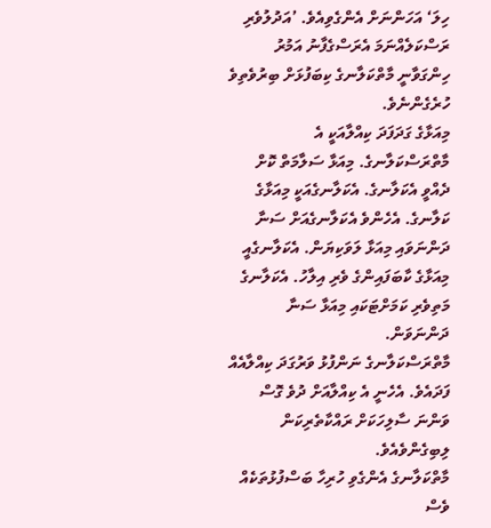ހިލަ‘ އަހަންނަށް އެންގެވިއެވެ. ’އަދުލުވެރި ރަސްކަލެއްނަމަ އެރަސްގެފާނު އަމުރު ހިންގަވާނީ މާތްކަލާނގެ ކިބަފުޅަށް ބިރުވެތިވެ ހުރެގެންނެވެ.
މިއަޅާގެ ގަދަފަދަ ކިއްލާއަކީ އެ މާތްރަސްކަލާނގެ. މިއަޅާ ސަލާމަތް ކޮށް ދެއްވީ އެކަލާނގެ. އެކަލާނގެއަކީ މިއަޅާގެ ކަލާނގެ. އެހެންވެ އެކަލާނގެއަށް ސަނާ ދަންނަވައި މިއަޅާ ލަވަކިޔަން. އެކަލާނގެއީ މިއަޅާގެ ކާބަފައިންގެ ވެރި އިލާހު. އެކަލާނގެ މަތިވެރި ކަމަށްޓަކައި މިއަޅާ ސަނާ ދަންނަވަން.
މާތްރަސްކަލާނގެ ނަންފުޅު ވަރުގަދަ ކިއްލާއެއް ފަދައެވެ. އެހެނީ އެ ކިއްލާއަށް ދުވެ ގޮސް ވަންނަ ސާލިހަކަށް ރައްކާތެރިކަން ލިބިގެންވެއެވެ.
މާތްކަލާނގެ އެންގެވި ހުރިހާ ބަސްފުޅުތަކެއް ވެސް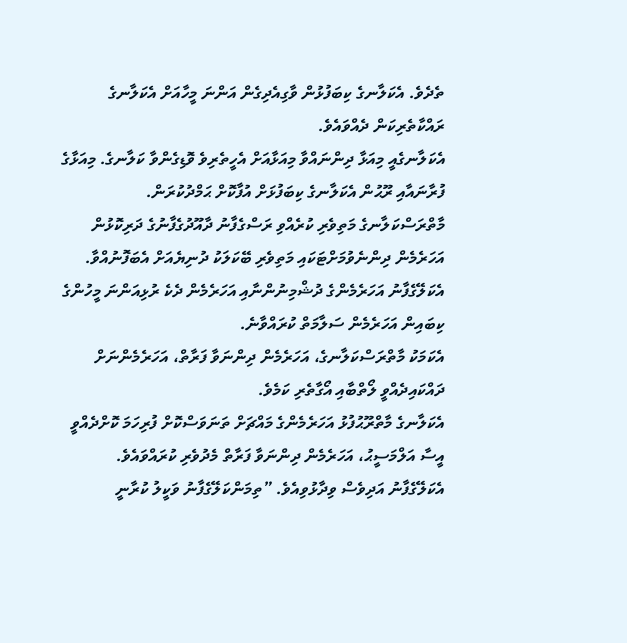ތެދެވެ. އެކަލާނގެ ކިބަފުޅުން ވާގިއެދިގެން އަންނަ މީހާއަށް އެކަލާނގެ ރައްކާތެރިކަން ދެއްވައެވެ.
އެކަލާނގެއީ މިއަޅާ ދިންނައްވާ މިއަޅާއަށް އެހީތެރިވެ ވޮޑިގެންވާ ކަލާނގެ. މިއަޅާގެ ފުރާނައާއި ރޫޙުން އެކަލާނގެ ކިބަފުޅަށް އުފާކޮށް ޙަމްދުކުރަން.
މާތްރަސްކަލާނގެ މަތިވެރި ކުރެއްވި ރަސްގެފާނު ދާއޫދުގެފާނުގެ ދަރިކޮޅުން އަހަރެމެން ދިންނެވުމަށްޓަކައި މަތިވެރި ބޭކަލަކު ދުނިޔެއަށް އެބަފޮނުއްވާ.
އެކަލޭގެފާނު އަހަރެމެންގެ ދުޝްމިނުންނާއި އަހަރެމެން ދެކެ ރުޅިއަންނަ މީހުންގެ ކިބައިން އަހަރެމެން ސަލާމަތް ކުރައްވާނެ.
އެކަމަކު މާތްރަސްކަލާނގެ، އަހަރެމެން ދިންނަވާ ފަރާތް، އަހަރެމެންނަށް ދައްކައިދެއްވީ ލޯތްބާއި އޯގާތެރި ކަމެވެ.
އެކަލާނގެ މާތްރޫޙުފުޅު އަހަރެމެންގެ މައްޗަށް ތަނަވަސްކޮށް ފުރިހަމަ ކޮށްދެއްވީ އީސާ އަލްމަސީޙު، އަހަރެމެން ދިންނަވާ ފަރާތް މެދުވެރި ކުރައްވައެވެ.
އެކަލޭގެފާނު އަދިވެސް ވިދާޅުވިއެވެ. ”ތިމަންކަލޭގެފާނު ވަކީލު ކުރާނީ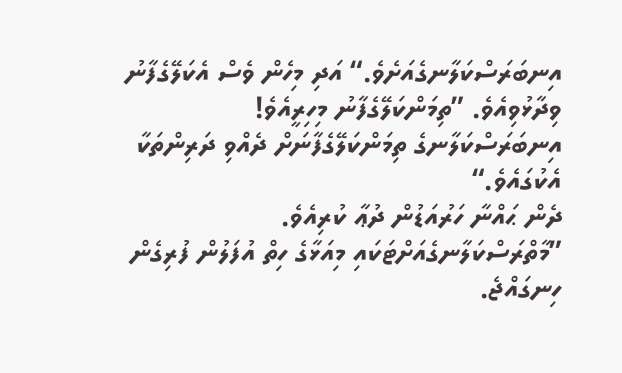އިނބަރަސްކަލާނގެއަށެވެ.“ އަދި މިހެން ވެސް އެކަލޭގެފާނު ވިދާޅުވިއެވެ. ”ތިމަންކަލޭގެފާނު މިހިރީއެވެ! އިނބަރަސްކަލާނގެ ތިމަންކަލޭގެފާނަށް ދެއްވި ދަރިންތަކާ އެކުގައެވެ.“
ދެން ޙައްނާ ހަރުއަޑުން ދުޢާ ކުރިއެވެ. ”މާތްރަސްކަލާނގެއަށްޓަކައި މިއަޅާގެ ހިތް އުފަލުން ފުރިގެން ހިނގައްޖެ.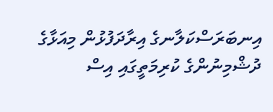އިނބަރަސްކަލާނގެ އިރާދަފުޅުން މިއަޅާގެ ދުޝްމިނުންގެ ކުރިމަތީގައި އިސް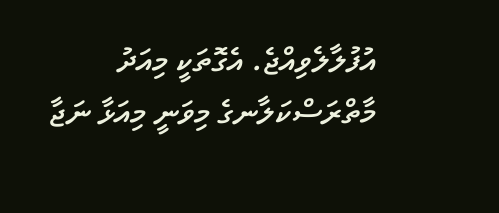އުފުލާލެވިއްޖެ. އެގޮތަކީ މިއަދު މާތްރަސްކަލާނގެ މިވަނީ މިއަޅާ ނަޖާ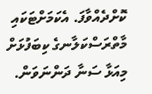ކޮށްދެއްވާފަ. އެކަމަށްޓަކައި މާތްރަސްކަލާނގެ ކިބަފުޅަށް މިއަޅާ ސަނާ ދަންނަވަން.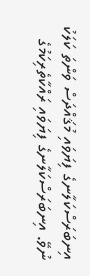އިނބަރަސްކަލާނގެ ފިޔަވައި މުޤައްދަސް ވަންތަ ކަލަކު ނުވޭ. އިނބަރަސްކަލާނގެ ފިޔަވައި ރައްކާތެރިކަމުގެ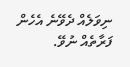ނިވަލެއް ދެވޭނެ އެހެން ފަރާތެއް ނުވޭ.